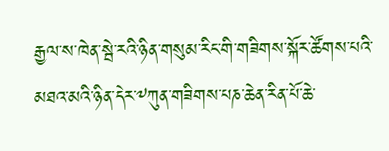རྒྱལ་ས་ཁེན་སྦེ་རའི་ཉིན་གསུམ་རིང་གི་གཟིགས་སྐོར་ཚོགས་པའི་མཐའ་མའི་ཉིན་དེར་༸ཀུན་གཟིགས་པཎ་ཆེན་རིན་པོ་ཆེ་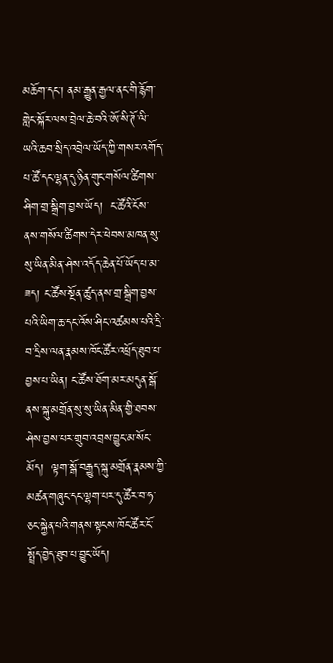མཆོག་དང་། ནམ་རྒྱུན་རྒྱལ་ནང་གི་རྙོག་གླེང་སྐོར་ལས་བྲེལ་ཆེ་བའི་ཨོ་སི་ཊོ་ལི་ཡའི་ཆབ་སྲིད་འབྲེལ་ཡོད་ཀྱི་གསར་འགོད་པ་ཚོ་དང་ལྷན་དུ་ཉིན་གུང་གསོལ་ཚིགས་ཤིག་གྲ་སྒྲིག་བྱས་ཡོད།  ང་ཚོའི་ངོས་ནས་གསོལ་ཚིགས་དེར་ཕེབས་མཁན་སུ་སུ་ཡིན་མིན་ཤེས་འདོད་ཆེན་པོ་ཡོད་པ་མ་ཟད། ང་ཚོས་སྔོན་ཚུད་ནས་གྲ་སྒྲིག་བྱས་པའི་ཡིག་ཆ་དང་འོས་ཤིང་འཚམས་པའི་དྲི་བ་དྲིས་ལན་རྣམས་ཁོང་ཚོར་འཕྲོད་ཐུབ་པ་བྱས་པ་ཡིན། ང་ཚོས་ཐོག་མར་མདུན་སྒོ་ནས་སྐུ་མགྲོན་སུ་སུ་ཡིན་མིན་གྱི་ཐབས་ཤེས་བྱས་པར་གྲུབ་འབྲས་བྱུང་མ་སོང་མོད།  ལྟག་སྒོ་བརྒྱུད་སྐུ་མགྲོན་རྣམས་ཀྱི་མཚན་གཞུང་དང་ལྷག་པར་དུ་ཚོར་བ་ཧ་ཅང་སྐྱེན་པའི་གནས་སྟངས་ཁོང་ཚོར་ངོ་སྤྲོད་བྱེད་ཐུབ་པ་བྱུང་ཡོད།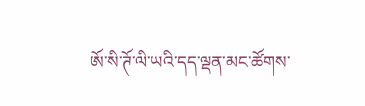ཨོ་སི་ཊོ་ལི་ཡའི་དད་ལྡན་མང་ཚོགས་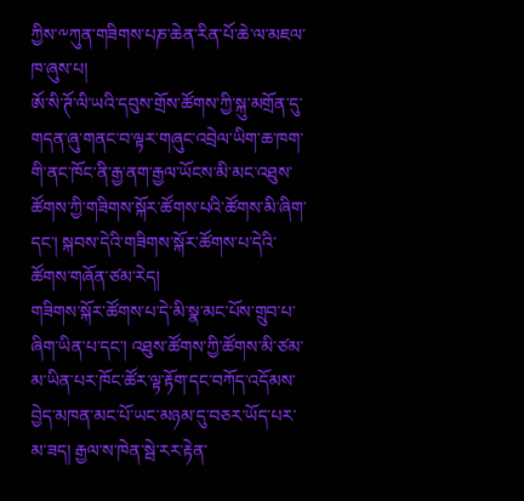ཀྱིས་༸ཀུན་གཟིགས་པཎ་ཆེན་རིན་པོ་ཆེ་ལ་མཇལ་ཁ་ཞུས་པ།
ཨོ་སི་ཊོ་ལི་ཡའི་དབུས་གྲོས་ཚོགས་ཀྱི་སྐུ་མགྲོན་དུ་གདན་ཞུ་གནང་བ་ལྟར་གཞུང་འབྲེལ་ཡིག་ཆ་ཁག་གི་ནང་ཁོང་ནི་རྒྱ་ནག་རྒྱལ་ཡོངས་མི་མང་འཐུས་ཚོགས་ཀྱི་གཟིགས་སྐོར་ཚོགས་པའི་ཚོགས་མི་ཞིག་དང་། སྐབས་དེའི་གཟིགས་སྐོར་ཚོགས་པ་དེའི་ཚོགས་གཞོན་ཙམ་རེད།
གཟིགས་སྐོར་ཚོགས་པ་དེ་མི་སྣ་མང་པོས་གྲུབ་པ་ཞིག་ཡིན་པ་དང་། འཐུས་ཚོགས་ཀྱི་ཚོགས་མི་ཙམ་མ་ཡིན་པར་ཁོང་ཚོར་ལྟ་རྟོག་དང་བཀོད་འདོམས་བྱེད་མཁན་མང་པོ་ཡང་མཉམ་དུ་བཅར་ཡོད་པར་མ་ཟད། རྒྱལ་ས་ཁེན་སྦེ་རར་རྟེན་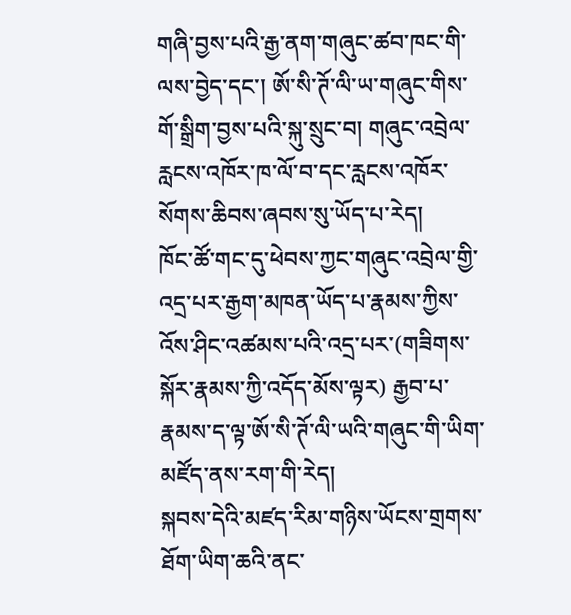གཞི་བྱས་པའི་རྒྱ་ནག་གཞུང་ཚབ་ཁང་གི་ལས་བྱེད་དང་། ཨོ་སི་ཊོ་ལི་ཡ་གཞུང་གིས་གོ་སྒྲིག་བྱས་པའི་སྐུ་སྲུང་བ། གཞུང་འབྲེལ་རླངས་འཁོར་ཁ་ལོ་བ་དང་རླངས་འཁོར་སོགས་ཆིབས་ཞབས་སུ་ཡོད་པ་རེད།
ཁོང་ཚོ་གང་དུ་ཕེབས་ཀྱང་གཞུང་འབྲེལ་གྱི་འདྲ་པར་རྒྱག་མཁན་ཡོད་པ་རྣམས་ཀྱིས་འོས་ཤིང་འཚམས་པའི་འདྲ་པར་(གཟིགས་སྐོར་རྣམས་ཀྱི་འདོད་མོས་ལྟར) རྒྱབ་པ་རྣམས་ད་ལྟ་ཨོ་སི་ཊོ་ལི་ཡའི་གཞུང་གི་ཡིག་མཛོད་ནས་རག་གི་རེད།
སྐབས་དེའི་མཛད་རིམ་གཉིས་ཡོངས་གྲགས་ཐོག་ཡིག་ཆའི་ནང་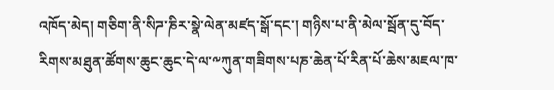འཁོད་མེད། གཅིག་ནི་སིཌ་ཎིར་སྣེ་ལེན་མཛད་སྒོ་དང་། གཉིས་པ་ནི་མེལ་སྦོན་དུ་བོད་རིགས་མཐུན་ཚོགས་ཆུང་ཆུང་དེ་ལ་༸ཀུན་གཟིགས་པཎ་ཆེན་པོ་རིན་པོ་ཆེས་མཇལ་ཁ་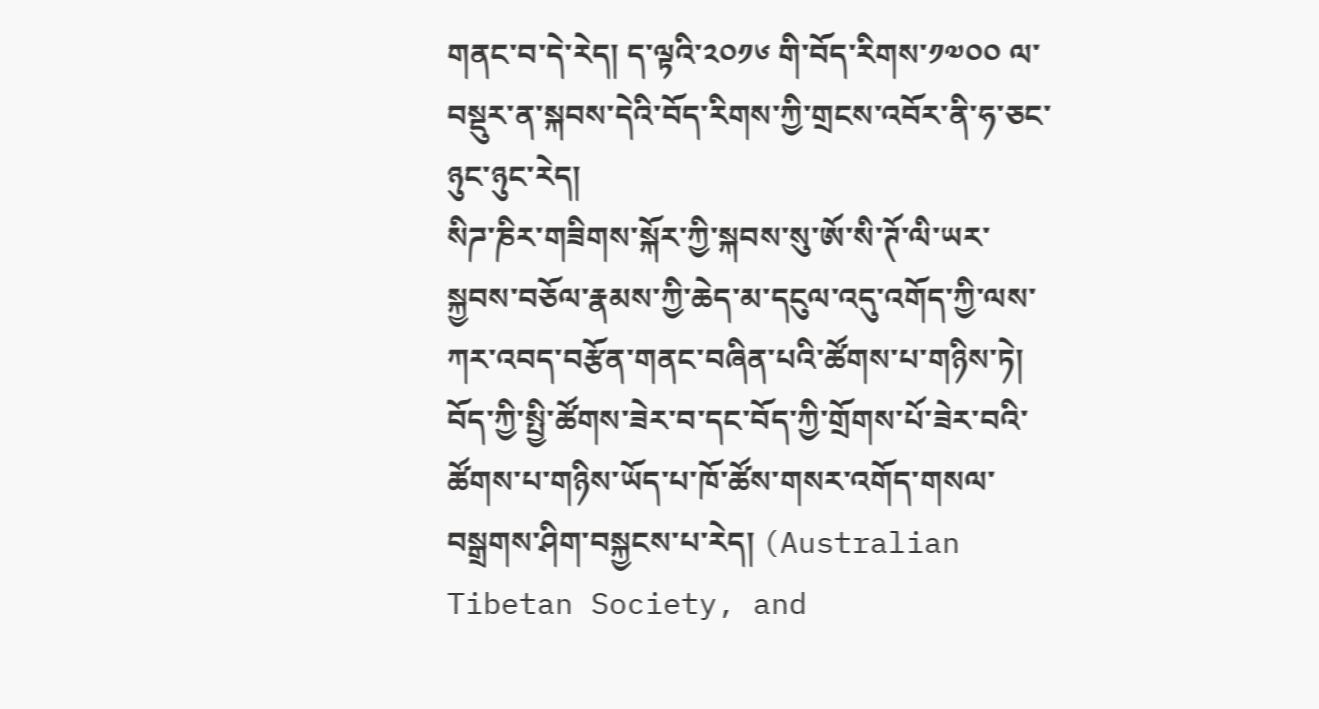གནང་བ་དེ་རེད། ད་ལྟའི་༢༠༡༦ གི་བོད་རིགས་༡༧༠༠ ལ་བསྡུར་ན་སྐབས་དེའི་བོད་རིགས་ཀྱི་གྲངས་འབོར་ནི་ཧ་ཅང་ཉུང་ཉུང་རེད།
སིཌ་ཎིར་གཟིགས་སྐོར་ཀྱི་སྐབས་སུ་ཨོ་སི་ཊོ་ལི་ཡར་སྐྱབས་བཅོལ་རྣམས་ཀྱི་ཆེད་མ་དངུལ་འདུ་འགོད་ཀྱི་ལས་ཀར་འབད་བརྩོན་གནང་བཞིན་པའི་ཚོགས་པ་གཉིས་ཏེ།  བོད་ཀྱི་སྤྱི་ཚོགས་ཟེར་བ་དང་བོད་ཀྱི་གྲོགས་པོ་ཟེར་བའི་ཚོགས་པ་གཉིས་ཡོད་པ་ཁོ་ཚོས་གསར་འགོད་གསལ་བསྒྲགས་ཤིག་བསྐྱངས་པ་རེད། (Australian Tibetan Society, and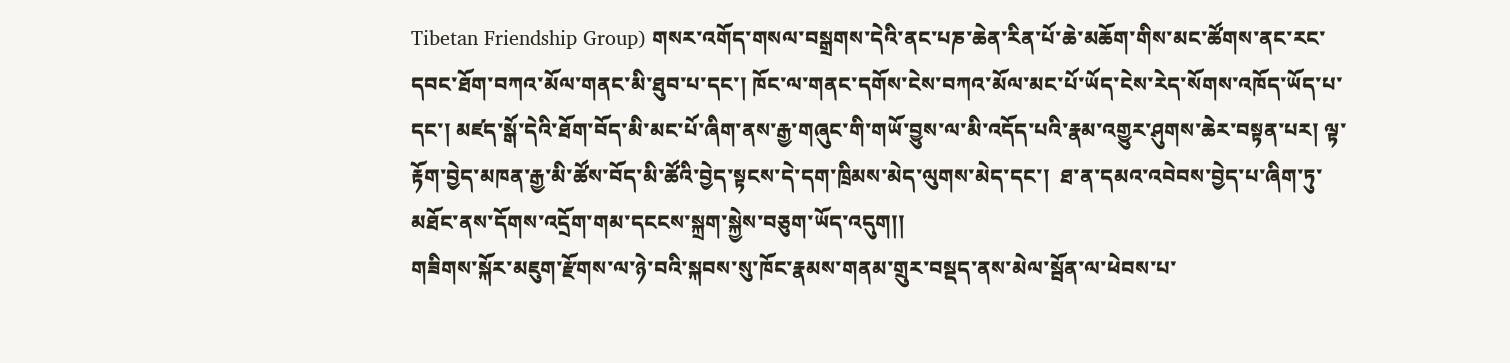Tibetan Friendship Group) གསར་འགོད་གསལ་བསྒྲགས་དེའི་ནང་པཎ་ཆེན་རིན་པོ་ཆེ་མཆོག་གིས་མང་ཚོགས་ནང་རང་དབང་ཐོག་བཀའ་མོལ་གནང་མི་ཐུབ་པ་དང་། ཁོང་ལ་གནང་དགོས་ངེས་བཀའ་མོལ་མང་པོ་ཡོད་ངེས་རེད་སོགས་འཁོད་ཡོད་པ་དང་། མཛད་སྒོ་དེའི་ཐོག་བོད་མི་མང་པོ་ཞིག་ནས་རྒྱ་གཞུང་གི་གཡོ་བྱུས་ལ་མི་འདོད་པའི་རྣམ་འགྱུར་ཤུགས་ཆེར་བསྟན་པར། ལྟ་རྟོག་བྱེད་མཁན་རྒྱ་མི་ཚོས་བོད་མི་ཚོའི་བྱེད་སྟངས་དེ་དག་ཁྲིམས་མེད་ལུགས་མེད་དང་།  ཐ་ན་དམའ་འབེབས་བྱེད་པ་ཞིག་ཏུ་མཐོང་ནས་དོགས་འདྲོག་གམ་དངངས་སྐྲག་སྐྱེས་བཅུག་ཡོད་འདུག།།
གཟིགས་སྐོར་མཇུག་རྫོགས་ལ་ཉེ་བའི་སྐབས་སུ་ཁོང་རྣམས་གནམ་གྲུར་བསྡད་ནས་མེལ་སྦོན་ལ་ཕེབས་པ་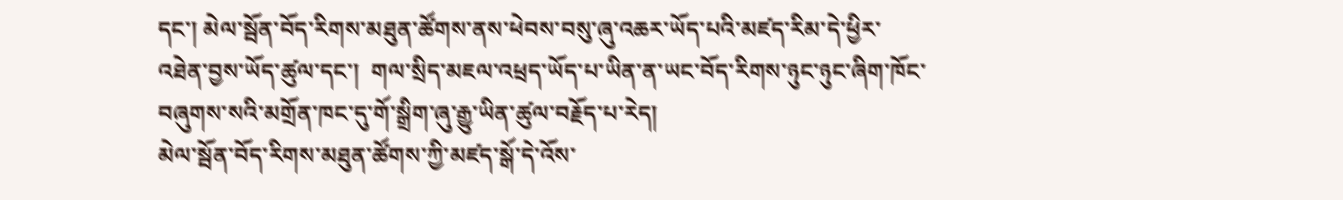དང་། མེལ་སྦོན་བོད་རིགས་མཐུན་ཚོགས་ནས་ཕེབས་བསུ་ཞུ་འཆར་ཡོད་པའི་མཛད་རིམ་དེ་ཕྱིར་འཐེན་བྱས་ཡོད་ཚུལ་དང་།  གལ་སྲིད་མཇལ་འཕྲད་ཡོད་པ་ཡིན་ན་ཡང་བོད་རིགས་ཉུང་ཉུང་ཞིག་ཁོང་བཞུགས་སའི་མགྲོན་ཁང་དུ་གོ་སྒྲིག་ཞུ་རྒྱུ་ཡིན་ཚུལ་བརྗོད་པ་རེད།
མེལ་སྦོན་བོད་རིགས་མཐུན་ཚོགས་ཀྱི་མཛད་སྒོ་དེ་འོས་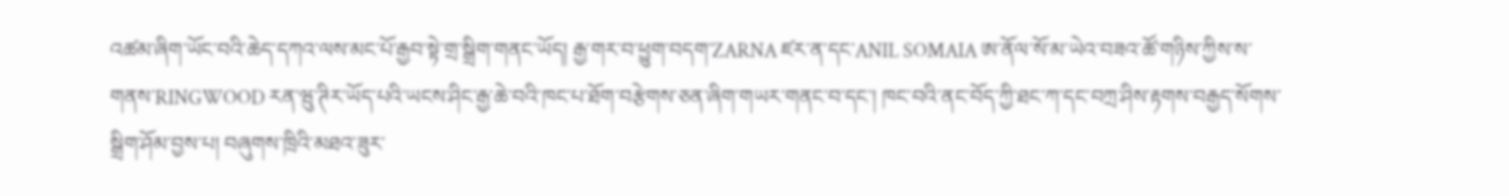འཚམ་ཞིག་ཡོང་བའི་ཆེད་དཀའ་ལས་མང་པོ་རྒྱབ་སྟེ་གྲ་སྒྲིག་གནང་ཡོད། རྒྱ་གར་བ་ཕྱུག་བདག་ZARNA ཛར་ན་དང་ANIL SOMAIA ཨ་ནོལ་སོ་མ་ཡེའ་བཟའ་ཚོ་གཉིས་ཀྱིས་ས་གནས་RINGWOOD རན་ཝུ་ཊིར་ཡོད་པའི་ཡངས་ཤིང་རྒྱ་ཆེ་བའི་ཁང་པ་ཐོག་བརྩེགས་ཅན་ཞིག་གཡར་གནང་བ་དང་། ཁང་བའི་ནང་བོད་ཀྱི་ཐང་ཀ་དང་བཀྲ་ཤིས་རྟགས་བརྒྱད་སོགས་སྒྲིག་ཤོམ་བྱས་པ། བཞུགས་ཁྲིའི་མཐའ་ཟུར་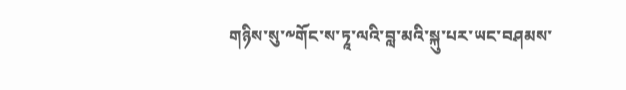གཉིས་སུ་༸གོང་ས་ཏཱ་ལའི་བླ་མའི་སྐུ་པར་ཡང་བཤམས་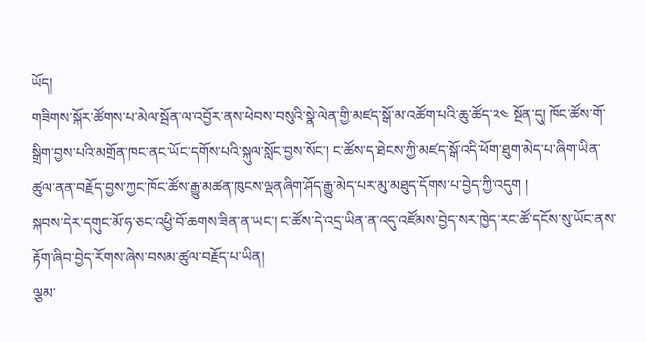ཡོད།
གཟིགས་སྐོར་ཚོགས་པ་མེལ་སྦོན་ལ་འབྱོར་ནས་ཕེབས་བསུའི་སྣེ་ལེན་གྱི་མཛད་སྒོ་མ་འཚོག་པའི་ཆུ་ཚོད་༢༤ སྔོན་དུ། ཁོང་ཚོས་གོ་སྒྲིག་བྱས་པའི་མགྲོན་ཁང་ནང་ཡོང་དགོས་པའི་སྐུལ་སློང་བྱས་སོང་། ང་ཚོས་ད་ཐེངས་ཀྱི་མཛད་སྒོ་འདི་ཕོག་ཐུག་མེད་པ་ཞིག་ཡིན་ཚུལ་ནན་བརྗོད་བྱས་ཀྱང་ཁོང་ཚོས་རྒྱུ་མཚན་ཁུངས་ལྡནཞིག་ཤོད་རྒྱུ་མེད་པར་མུ་མཐུད་དོགས་པ་བྱེད་ཀྱི་འདུག །
སྐབས་དེར་དགུང་མོ་ཧ་ཅང་འཕྱི་བོ་ཆགས་ཟིན་ན་ཡང་། ང་ཚོས་དེ་འདྲ་ཡིན་ན་འདུ་འཛོམས་བྱེད་སར་ཁྱེད་རང་ཚོ་དངོས་སུ་ཡོང་ནས་རྟོག་ཞིབ་བྱེད་རོགས་ཞེས་བསམ་ཚུལ་བརྗོད་པ་ཡིན།
ལྕམ་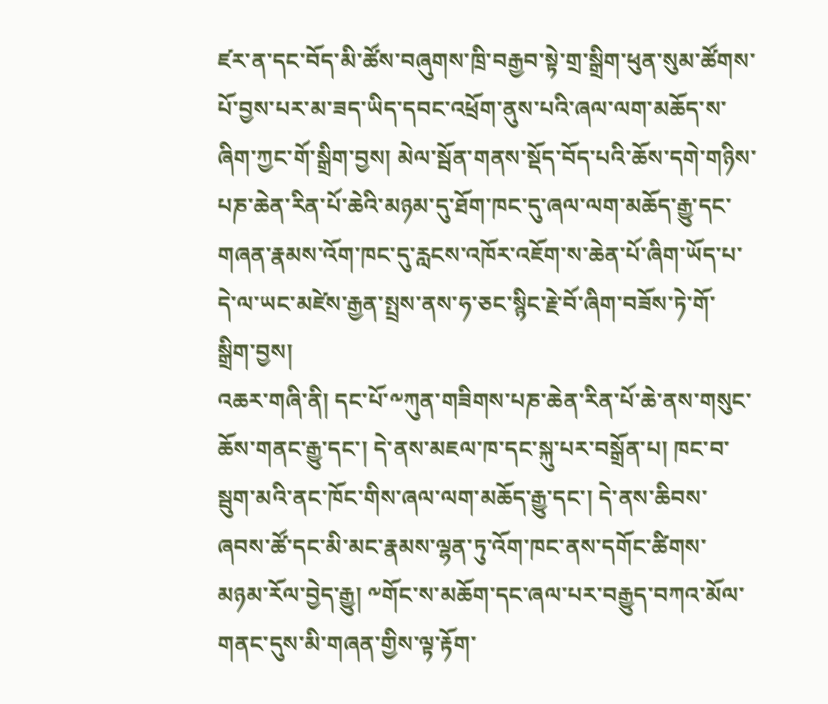ཛར་ན་དང་བོད་མི་ཚོས་བཞུགས་ཁྲི་བརྒྱབ་སྟེ་གྲ་སྒྲིག་ཕུན་སུམ་ཚོགས་པོ་བྱས་པར་མ་ཟད་ཡིད་དབང་འཕྲོག་ནུས་པའི་ཞལ་ལག་མཆོད་ས་ཞིག་ཀྱང་གོ་སྒྲིག་བྱས། མེལ་སྦོན་གནས་སྡོད་བོད་པའི་ཆོས་དགེ་གཉིས་པཎ་ཆེན་རིན་པོ་ཆེའི་མཉམ་དུ་ཐོག་ཁང་དུ་ཞལ་ལག་མཆོད་རྒྱུ་དང་གཞན་རྣམས་འོག་ཁང་དུ་རླངས་འཁོར་འཇོག་ས་ཆེན་པོ་ཞིག་ཡོད་པ་དེ་ལ་ཡང་མཛེས་རྒྱན་སྤྲས་ནས་ཧ་ཅང་སྙིང་རྗེ་བོ་ཞིག་བཟོས་ཏེ་གོ་སྒྲིག་བྱས།
འཆར་གཞི་ནི། དང་པོ་༸ཀུན་གཟིགས་པཎ་ཆེན་རིན་པོ་ཆེ་ནས་གསུང་ཆོས་གནང་རྒྱུ་དང་། དེ་ནས་མཇལ་ཁ་དང་སྐུ་པར་བསྒྲོན་པ། ཁང་བ་སྦུག་མའི་ནང་ཁོང་གིས་ཞལ་ལག་མཆོད་རྒྱུ་དང་། དེ་ནས་ཆིབས་ཞབས་ཚོ་དང་མི་མང་རྣམས་ལྷན་ཏུ་འོག་ཁང་ནས་དགོང་ཚིགས་མཉམ་རོལ་བྱེད་རྒྱུ། ༸གོང་ས་མཆོག་དང་ཞལ་པར་བརྒྱུད་བཀའ་མོལ་གནང་དུས་མི་གཞན་གྱིས་ལྟ་རྟོག་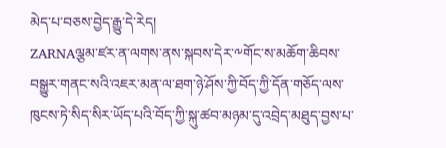མེད་པ་བཅས་བྱེད་རྒྱུ་དེ་རེད།
ZARNAལྕམ་ཛར་ན་ལགས་ནས་སྐབས་དེར་༸གོང་ས་མཆོག་ཆིབས་བསྒྱུར་གནང་སའི་འཇར་མན་ལ་ཐག་ཉེ་ཤོས་ཀྱི་བོད་ཀྱི་དོན་གཅོད་ལས་ཁུངས་ཏེ་སིད་སིར་ཡོད་པའི་བོད་ཀྱི་སྐུ་ཚབ་མཉམ་དུ་འབྲེད་མཐུད་བྱས་པ་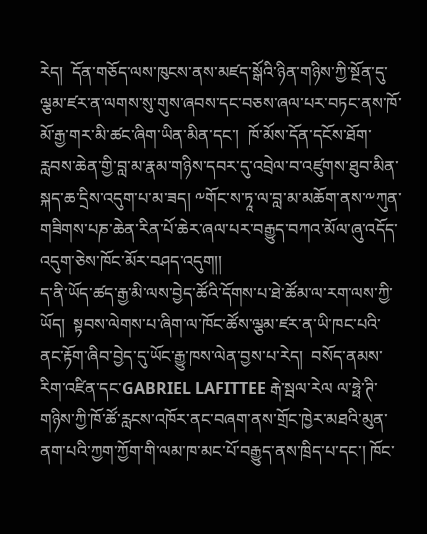རེད།  དོན་གཅོད་ལས་ཁུངས་ནས་མཛད་སྒོའི་ཉིན་གཉིས་ཀྱི་སྔོན་དུ་ལྕམ་ཛར་ན་ལགས་སུ་གུས་ཞབས་དང་བཅས་ཞལ་པར་བཏང་ནས་ཁོ་མོ་རྒྱ་གར་མི་ཚང་ཞིག་ཡིན་མིན་དང་།  ཁོ་མོས་དོན་དངོས་ཐོག་རླབས་ཆེན་གྱི་བླ་མ་རྣམ་གཉིས་དབར་དུ་འབྲེལ་བ་འཛུགས་ཐུབ་མིན་སྐད་ཆ་དྲིས་འདུག་པ་མ་ཟད། ༸གོང་ས་ཏཱ་ལ་བླ་མ་མཆོག་ནས་༸ཀུན་གཟིགས་པཎ་ཆེན་རིན་པོ་ཆེར་ཞལ་པར་བརྒྱུད་བཀའ་མོལ་ཞུ་འདོད་འདུག་ཅེས་ཁོང་མོར་བཤད་འདུག།།
ད་ནི་ཡོད་ཚད་རྒྱ་མི་ལས་བྱེད་ཚོའི་དོགས་པ་ཐེ་ཚོམ་ལ་རག་ལས་ཀྱི་ཡོད།  སྟབས་ལེགས་པ་ཞིག་ལ་ཁོང་ཚོས་ལྕམ་ཛར་ན་ཡི་ཁང་པའི་ནང་རྟོག་ཞིབ་བྱེད་དུ་ཡོང་རྒྱུ་ཁས་ལེན་བྱས་པ་རེད།  བསོད་ནམས་རིག་འཛིན་དང་GABRIEL LAFITTEE རྒེ་སྦལ་རེལ ལ་ཧྥེ་ཊི་གཉིས་ཀྱི་ཁོ་ཚོ་རླངས་འཁོར་ནང་བཞག་ནས་གྲོང་ཁྱེར་མཐའི་མུན་ནག་པའི་ཀྱག་ཀྱོག་གི་ལམ་ཁ་མང་པོ་བརྒྱུད་ནས་ཁྲིད་པ་དང་། ཁོང་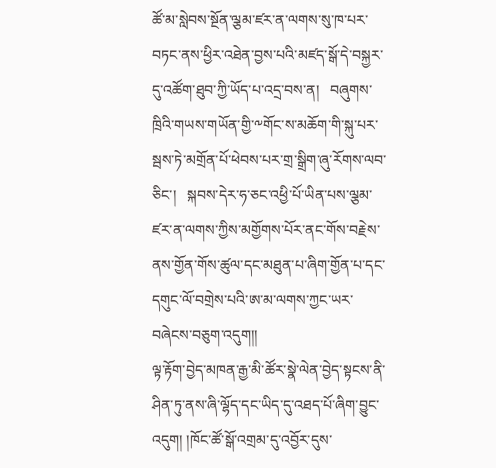ཚོ་མ་སླེབས་སྔོན་ལྕམ་ཛར་ན་ལགས་སུ་ཁ་པར་བཏང་ནས་ཕྱིར་འཐེན་བྱས་པའི་མཛད་སྒོ་དེ་བསྐྱར་དུ་འཚོག་ཐུབ་ཀྱི་ཡོད་པ་འདྲ་བས་ན།   བཞུགས་ཁྲིའི་གཡས་གཡོན་གྱི་༸གོང་ས་མཆོག་གི་སྐུ་པར་སྦས་ཏེ་མགྲོན་པོ་ཕེབས་པར་གྲ་སྒྲིག་ཞུ་རོགས་ལབ་ཅིང་།   སྐབས་དེར་ཧ་ཅང་འཕྱི་པོ་ཡིན་པས་ལྕམ་ཛར་ན་ལགས་ཀྱིས་མགྱོགས་པོར་ནང་གོས་བརྗེས་ནས་གྱོན་གོས་ཚུལ་དང་མཐུན་པ་ཞིག་གྱོན་པ་དང་དགུང་ལོ་བགྲེས་པའི་ཨ་མ་ལགས་ཀྱང་ཡར་བཞེངས་བཅུག་འདུག།།
ལྟ་རྟོག་བྱེད་མཁན་རྒྱ་མི་ཚོར་སྣེ་ལེན་བྱེད་སྟངས་ནི་ཤིན་ཏུ་ནས་ཞི་ལྷོད་དང་ཡིད་དུ་འཐད་པོ་ཞིག་བྱུང་འདུག། །ཁོང་ཚོ་སྒོ་འགྲམ་དུ་འབྱོར་དུས་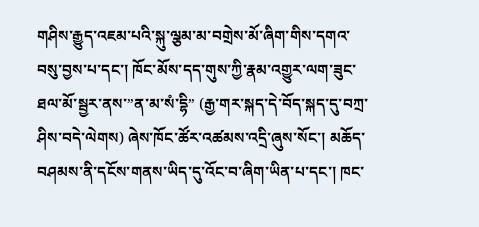གཤིས་རྒྱུད་འཇམ་པའི་སྐུ་ལྕམ་མ་བགྲེས་མོ་ཞིག་གིས་དགའ་བསུ་བྱས་པ་དང་། ཁོང་མོས་དད་གུས་ཀྱི་རྣམ་འགྱུར་ལག་ཟུང་ཐལ་མོ་སྦྱར་ནས་”ན་མ་སཾ་དྷི” (རྒྱ་གར་སྐད་དེ་བོད་སྐད་དུ་བཀྲ་ཤིས་བདེ་ལེགས) ཞེས་ཁོང་ཚོར་འཚམས་འདྲི་ཞུས་སོང་། མཆོད་བཤམས་ནི་དངོས་གནས་ཡིད་དུ་འོང་བ་ཞིག་ཡིན་པ་དང་། ཁང་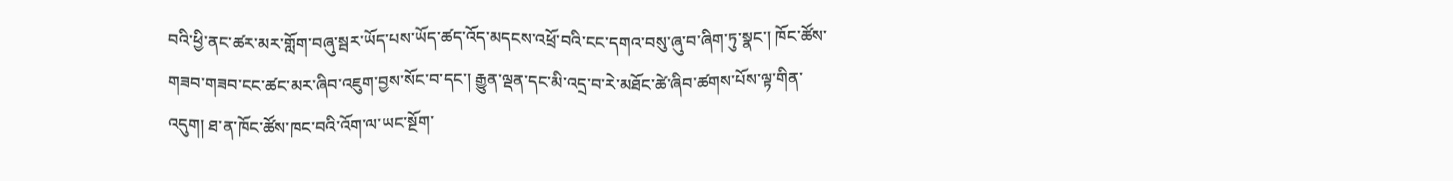བའི་ཕྱི་ནང་ཚར་མར་གློག་བཞུ་སྦར་ཡོད་པས་ཡོད་ཚད་འོད་མདངས་འཕྲོ་བའི་ངང་དགའ་བསུ་ཞུ་བ་ཞིག་ཏུ་སྣང་། ཁོང་ཚོས་གཟབ་གཟབ་ངང་ཚང་མར་ཞིབ་འཇུག་བྱས་སོང་བ་དང་། རྒྱུན་ལྡན་དང་མི་འདྲ་བ་རེ་མཐོང་ཚེ་ཞིབ་ཚགས་པོས་ལྟ་གིན་འདུག། ཐ་ན་ཁོང་ཚོས་ཁང་བའི་འོག་ལ་ཡང་སྔོག་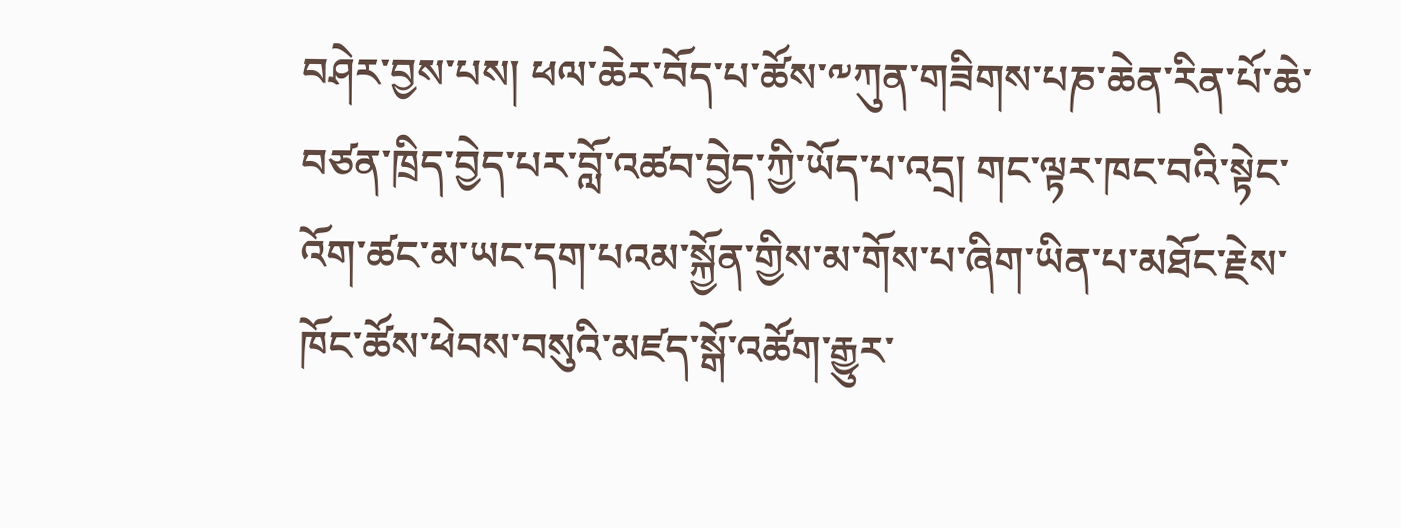བཤེར་བྱས་པས། ཕལ་ཆེར་བོད་པ་ཚོས་༸ཀུན་གཟིགས་པཎ་ཆེན་རིན་པོ་ཆེ་བཙན་ཁྲིད་བྱེད་པར་བློ་འཚབ་བྱེད་ཀྱི་ཡོད་པ་འདྲ། གང་ལྟར་ཁང་བའི་སྟེང་འོག་ཚང་མ་ཡང་དག་པའམ་སྐྱོན་གྱིས་མ་གོས་པ་ཞིག་ཡིན་པ་མཐོང་རྗེས་ཁོང་ཚོས་ཕེབས་བསུའི་མཛད་སྒོ་འཚོག་རྒྱུར་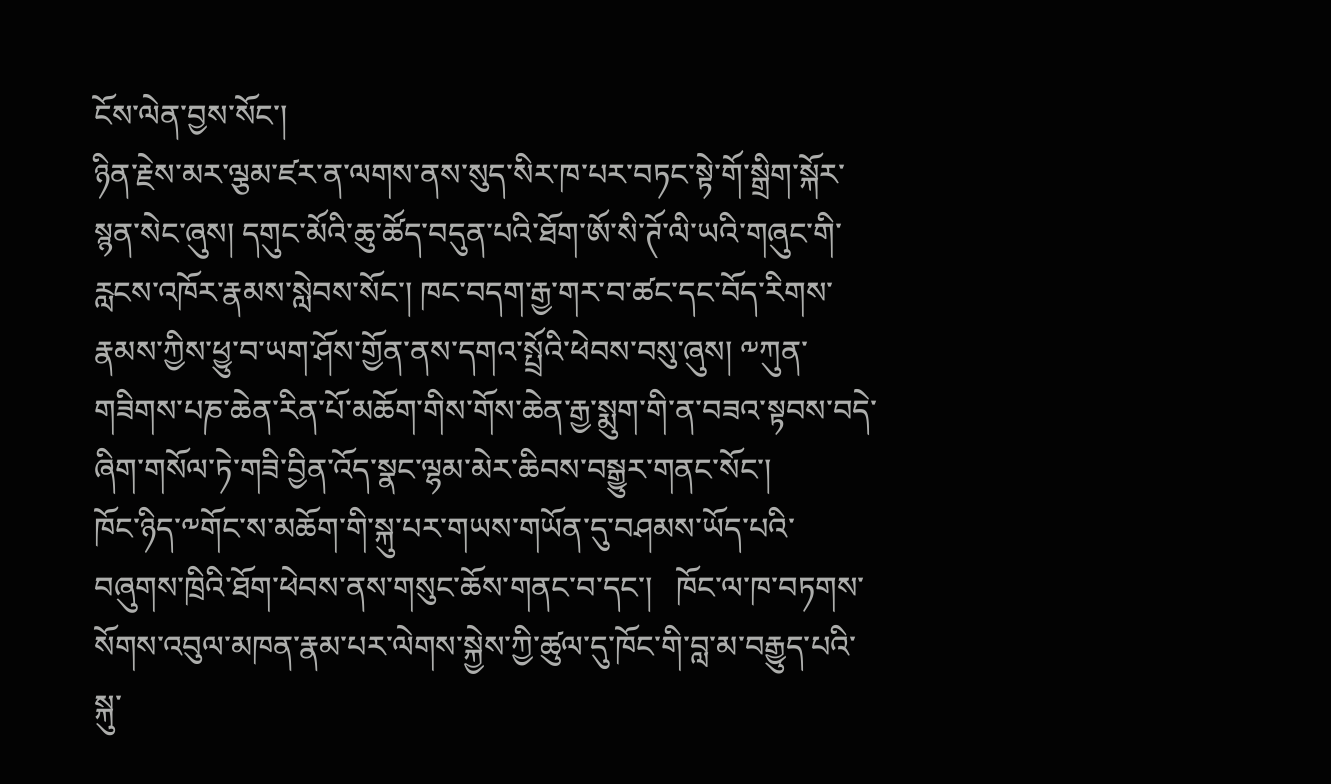ངོས་ལེན་བྱས་སོང་།
ཉིན་རྗེས་མར་ལྕམ་ཛར་ན་ལགས་ནས་སུད་སིར་ཁ་པར་བཏང་སྟེ་གོ་སྒྲིག་སྐོར་སྙན་སེང་ཞུས། དགུང་མོའི་ཆུ་ཚོད་བདུན་པའི་ཐོག་ཨོ་སི་ཊོ་ལི་ཡའི་གཞུང་གི་རླངས་འཁོར་རྣམས་སླེབས་སོང་། ཁང་བདག་རྒྱ་གར་བ་ཚང་དང་བོད་རིགས་རྣམས་ཀྱིས་ཕྱུ་བ་ཡག་ཤོས་གྱོན་ནས་དགའ་སྤྲོའི་ཕེབས་བསུ་ཞུས། ༸ཀུན་གཟིགས་པཎ་ཆེན་རིན་པོ་མཆོག་གིས་གོས་ཆེན་རྒྱ་སྨུག་གི་ན་བཟའ་སྟབས་བདེ་ཞིག་གསོལ་ཏེ་གཟི་བྱིན་འོད་སྣང་ལྷམ་མེར་ཆིབས་བསྒྱུར་གནང་སོང་།
ཁོང་ཉིད་༸གོང་ས་མཆོག་གི་སྐུ་པར་གཡས་གཡོན་དུ་བཤམས་ཡོད་པའི་བཞུགས་ཁྲིའི་ཐོག་ཕེབས་ནས་གསུང་ཆོས་གནང་བ་དང་།   ཁོང་ལ་ཁ་བཏགས་སོགས་འབུལ་མཁན་རྣམ་པར་ལེགས་སྐྱེས་ཀྱི་ཚུལ་དུ་ཁོང་གི་བླ་མ་བརྒྱུད་པའི་སྐུ་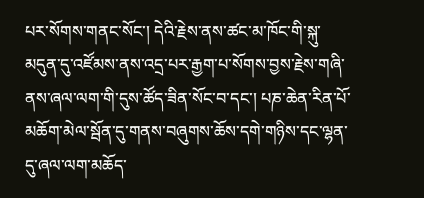པར་སོགས་གནང་སོང་། དེའི་རྗེས་ནས་ཚང་མ་ཁོང་གི་སྐུ་མདུན་དུ་འཛོམས་ནས་འདྲ་པར་རྒྱག་པ་སོགས་བྱས་རྗེས་གཞི་ནས་ཞལ་ལག་གི་དུས་ཚོད་ཟིན་སོང་བ་དང་། པཎ་ཆེན་རིན་པོ་མཆོག་མེལ་སྦོན་དུ་གནས་བཞུགས་ཆོས་དགེ་གཉིས་དང་ལྷན་དུ་ཞལ་ལག་མཆོད་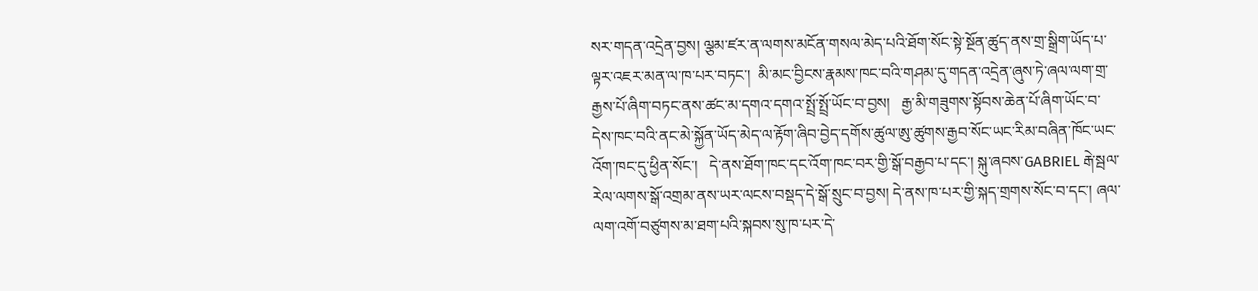སར་གདན་འདྲེན་བྱས། ལྕམ་ཛར་ན་ལགས་མངོན་གསལ་མེད་པའི་ཐོག་སོང་སྟེ་སྔོན་ཚུད་ནས་གྲ་སྒྲིག་ཡོད་པ་ལྟར་འཇར་མན་ལ་ཁ་པར་བཏང་།  མི་མང་བྱིངས་རྣམས་ཁང་བའི་གཤམ་དུ་གདན་འདྲེན་ཞུས་ཏེ་ཞལ་ལག་གྲ་རྒྱས་པོ་ཞིག་བཏང་ནས་ཚང་མ་དགའ་དགའ་སྤྲོ་སྤྲོ་ཡོང་བ་བྱས།   རྒྱ་མི་གཟུགས་སྟོབས་ཆེན་པོ་ཞིག་ཡོང་བ་དེས་ཁང་བའི་ནང་མེ་སྐྱོན་ཡོད་མེད་ལ་རྟོག་ཞིབ་བྱེད་དགོས་ཚུལ་ཨུ་ཚུགས་རྒྱབ་སོང་ཡང་རིམ་བཞིན་ཁོང་ཡང་འོག་ཁང་དུ་ཕྱིན་སོང་།   དེ་ནས་ཐོག་ཁང་དང་འོག་ཁང་བར་གྱི་སྒོ་བརྒྱབ་པ་དང་། སྐུ་ཞབས་GABRIEL རྒེ་སྦལ་རེལ་ལགས་སྒོ་འགྲམ་ནས་ཡར་ལངས་བསྡད་དེ་སྒོ་སྲུང་བ་བྱས། དེ་ནས་ཁ་པར་གྱི་སྐད་གྲགས་སོང་བ་དང་། ཞལ་ལག་འགོ་བཙུགས་མ་ཐག་པའི་སྐབས་སུ་ཁ་པར་དེ་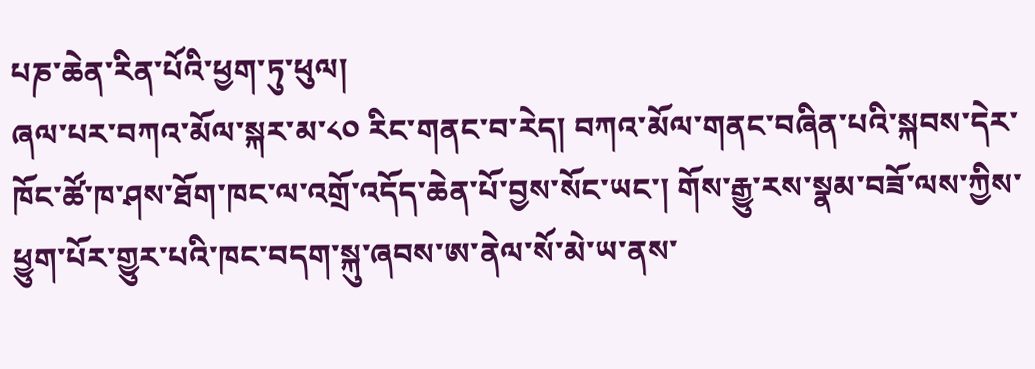པཎ་ཆེན་རིན་པོའི་ཕྱག་ཏུ་ཕུལ།
ཞལ་པར་བཀའ་མོལ་སྐར་མ་༨༠ རིང་གནང་བ་རེད། བཀའ་མོལ་གནང་བཞིན་པའི་སྐབས་དེར་ཁོང་ཚོ་ཁ་ཤས་ཐོག་ཁང་ལ་འགྲོ་འདོད་ཆེན་པོ་བྱས་སོང་ཡང་། གོས་རྒྱུ་རས་སྣམ་བཟོ་ལས་ཀྱིས་ཕྱུག་པོར་གྱུར་པའི་ཁང་བདག་སྐུ་ཞབས་ཨ་ནེལ་སོ་མེ་ཡ་ནས་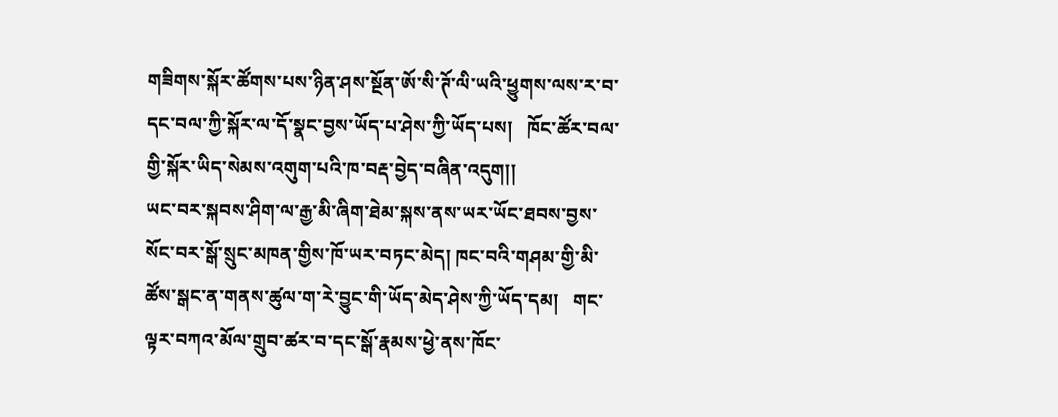གཟིགས་སྐོར་ཚོགས་པས་ཉིན་ཤས་སྔོན་ཨོ་སི་ཊོ་ལི་ཡའི་ཕྱུགས་ལས་ར་བ་དང་བལ་ཀྱི་སྐོར་ལ་དོ་སྣང་བྱས་ཡོད་པ་ཤེས་ཀྱི་ཡོད་པས།   ཁོང་ཚོར་བལ་གྱི་སྐོར་ཡིད་སེམས་འགུག་པའི་ཁ་བརྡ་བྱེད་བཞིན་འདུག།།
ཡང་བར་སྐབས་ཤིག་ལ་རྒྱ་མི་ཞིག་ཐེམ་སྐས་ནས་ཡར་ཡོང་ཐབས་བྱས་སོང་བར་སྒོ་སྲུང་མཁན་གྱིས་ཁོ་ཡར་བཏང་མེད། ཁང་བའི་གཤམ་གྱི་མི་ཚོས་སྒང་ན་གནས་ཚུལ་ག་རེ་བྱུང་གི་ཡོད་མེད་ཤེས་ཀྱི་ཡོད་དམ།   གང་ལྟར་བཀའ་མོལ་གྲུབ་ཚར་བ་དང་སྒོ་རྣམས་ཕྱེ་ནས་ཁོང་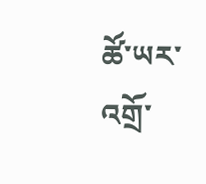ཚོ་ཡར་འགྲོ་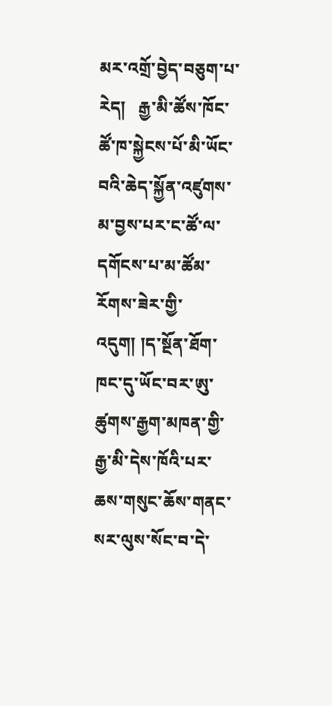མར་འགྲོ་བྱེད་བཅུག་པ་རེད།   རྒྱ་མི་ཚོས་ཁོང་ཚོ་ཁ་སྐྱེངས་པོ་མི་ཡོང་བའི་ཆེད་སྐྱོན་འཛུགས་མ་བྱས་པར་ང་ཚོ་ལ་དགོངས་པ་མ་ཚོམ་རོགས་ཟེར་གྱི་འདུག། །ད་སྔོན་ཐོག་ཁང་དུ་ཡོང་བར་ཨུ་ཚུགས་རྒྱག་མཁན་གྱི་རྒྱ་མི་དེས་ཁོའི་པར་ཆས་གསུང་ཆོས་གནང་སར་ལུས་སོང་བ་དེ་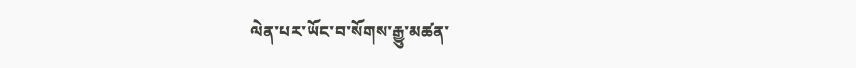ལེན་པར་ཡོང་བ་སོགས་རྒྱུ་མཚན་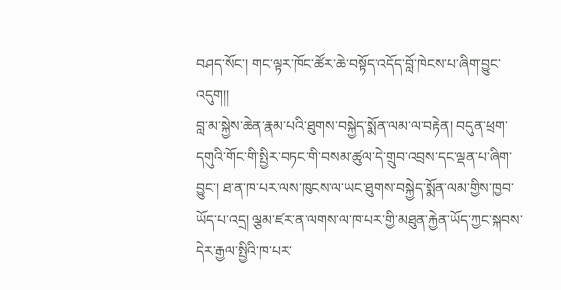བཤད་སོང་། གང་ལྟར་ཁོང་ཚོར་ཆེ་བསྟོད་འདོད་བློ་ཁེངས་པ་ཞིག་བྱུང་འདུག།།
བླ་མ་སྐྱེས་ཆེན་རྣམ་པའི་ཐུགས་བསྐྱེད་སྨོན་ལམ་ལ་བརྟེན། བདུན་ཕྲག་དགུའི་གོང་གི་སྤྱིར་བཏང་གི་བསམ་ཚུལ་དེ་གྲུབ་འབྲས་དང་ལྡན་པ་ཞིག་བྱུང་། ཐ་ན་ཁ་པར་ལས་ཁུངས་ལ་ཡང་ཐུགས་བསྐྱེད་སྨོན་ལམ་གྱིས་ཁྱབ་ཡོད་པ་འདྲ། ལྕམ་ཛར་ན་ལགས་ལ་ཁ་པར་གྱི་མཐུན་རྐྱེན་ཡོད་ཀྱང་སྐབས་དེར་རྒྱལ་སྤྱིའི་ཁ་པར་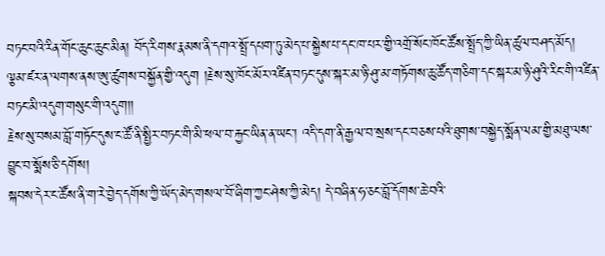བཏང་བའི་རིན་གོང་ཆུང་ཆུང་མིན། བོད་རིགས་རྣམས་ནི་དགའ་སྤྲོ་དཔག་ཏུ་མེད་པ་སྐྱེས་པ་དང་ཁ་པར་གྱི་འགྲོ་སོང་ཁོང་ཚོས་སྤྲོད་ཀྱི་ཡིན་ཚུལ་བཤད་མོད། ལྕམ་ཛར་ན་ལགས་ནས་ཨུ་ཚུགས་བསྐྱོན་གྱི་འདུག །རྗེས་སུ་ཁོང་མོར་འཛིན་བཏང་དུས་སྐར་མ་ཉི་ཤུ་མ་གཏོགས་ཆུ་ཚོད་གཅིག་དང་སྐར་མ་ཉི་ཤུའི་རིང་གི་འཛིན་བཏང་མི་འདུག་གསུང་གི་འདུག།།
རྗེས་སུ་བསམ་བློ་གཏོང་དུས་ང་ཚོ་ནི་སྤྱིར་བཏང་གི་མི་ཕལ་བ་རྐྱང་ཡིན་ན་ཡང་། འདི་དག་ནི་རྒྱལ་བ་སྲས་དང་བཅས་པའི་ཐུགས་བསྐྱེད་སྨོན་ལམ་གྱི་མཐུ་ལས་བྱུང་བ་སྨོས་ཅི་དགོས།
སྐབས་དེར་ང་ཚོས་ནི་ག་རེ་བྱེད་དགོས་ཀྱི་ཡོད་མེད་གསལ་བོ་ཞིག་ཀྱང་ཤེས་ཀྱི་མེད། དེ་བཞིན་ཧ་ཅང་བློ་དོགས་ཆེ་བའི་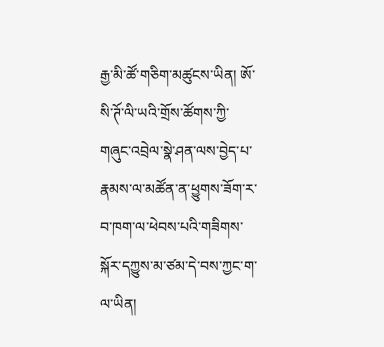རྒྱ་མི་ཚོ་གཅིག་མཚུངས་ཡིན། ཨོ་སི་ཊོ་ལི་ཡའི་གྲོས་ཚོགས་ཀྱི་གཞུང་འབྲེལ་སྣེ་ཤན་ལས་བྱེད་པ་རྣམས་ལ་མཚོན་ན་ཕྱུགས་ཟོག་ར་བ་ཁག་ལ་ཕེབས་པའི་གཟིགས་སྐོར་དཀྱུས་མ་ཙམ་དེ་བས་ཀྱང་ག་ལ་ཡིན།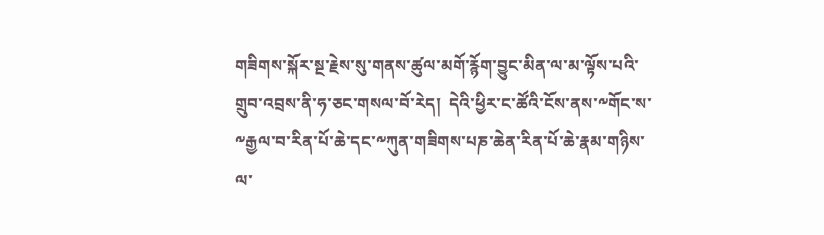གཟིགས་སྐོར་སྔ་རྗེས་སུ་གནས་ཚུལ་མགོ་རྙོག་བྱུང་མིན་ལ་མ་ལྟོས་པའི་གྲུབ་འབྲས་ནི་ཧ་ཅང་གསལ་བོ་རེད།  དེའི་ཕྱིར་ང་ཚོའི་ངོས་ནས་༸གོང་ས་༸རྒྱལ་བ་རིན་པོ་ཆེ་དང་༸ཀུན་གཟིགས་པཎ་ཆེན་རིན་པོ་ཆེ་རྣམ་གཉིས་ལ་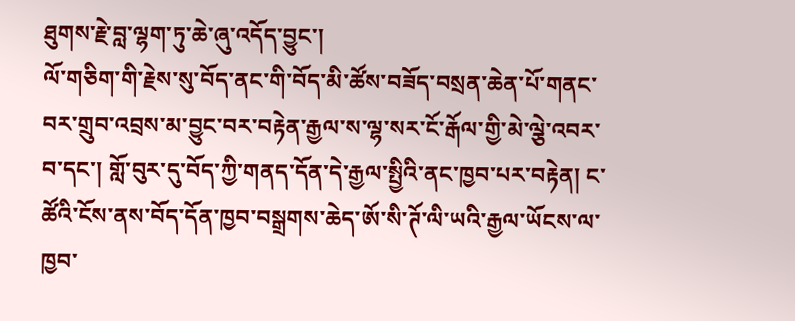ཐུགས་རྗེ་བླ་ལྷག་ཏུ་ཆེ་ཞུ་འདོད་བྱུང་།
ལོ་གཅིག་གི་རྗེས་སུ་བོད་ནང་གི་བོད་མི་ཚོས་བཟོད་བསྲན་ཆེན་པོ་གནང་བར་གྲུབ་འབྲས་མ་བྱུང་བར་བརྟེན་རྒྱལ་ས་ལྷ་སར་ངོ་རྒོལ་གྱི་མེ་ལྕེ་འབར་བ་དང་། གློ་བུར་དུ་བོད་ཀྱི་གནད་དོན་དེ་རྒྱལ་སྤྱིའི་ནང་ཁྱབ་པར་བརྟེན། ང་ཚོའི་ངོས་ནས་བོད་དོན་ཁྱབ་བསྒྲགས་ཆེད་ཨོ་སི་ཊོ་ལི་ཡའི་རྒྱལ་ཡོངས་ལ་ཁྱབ་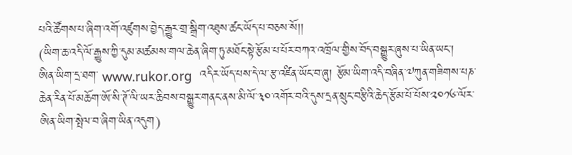པའི་ཚོགས་པ་ཞིག་འགོ་འཛུགས་བྱེད་རྒྱུར་གྲ་སྒྲིག་འཐུས་ཚང་ཡོད་པ་བཅས་སོ།།
(ཡིག་ཆ་འདི་ལོ་རྒྱུས་ཀྱི་དུམ་མཚམས་གལ་ཆེན་ཞིག་ཏུ་མཐོང་སྟེ་རྩོམ་པ་པོར་བཀའ་འཁྲོལ་གྱིས་བོད་བསྒྱུར་ཞུས་པ་ཡིན་ཡང་།  ཨིན་ཡིག་དྲ་ཐག་ www.rukor.org  འདིར་ཡོད་པས་དེ་ལ་རྩ་འཛིན་ཡོང་བ་ཞུ། རྩོམ་ཡིག་འདི་བཞིན་༧ཀུན་གཟིགས་པཎ་ཆེན་རིན་པོ་མཆོག་ཨོ་སི་ཊོ་ལི་ཡར་ཆིབས་བསྒྱུར་གནང་ནས་མི་ལོ་༣༠་འགོར་བའི་དུས་དྲན་སྲུང་བརྩིའི་ཆེད་རྩོམ་པོ་པོས་༢༠༡༦་ལོར་ཨིན་ཡིག་སྤེལ་བ་ཞིག་ཡིན་འདུག)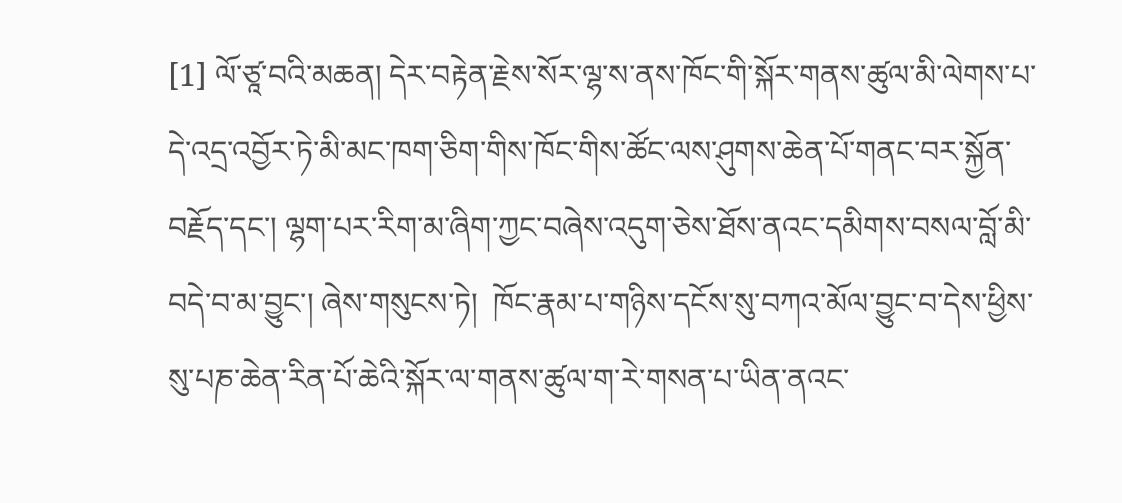[1] ལོ་ཙཱ་བའི་མཆན། དེར་བརྟེན་རྗེས་སོར་ལྷ་ས་ནས་ཁོང་གི་སྐོར་གནས་ཚུལ་མི་ལེགས་པ་དེ་འདྲ་འབྱོར་ཏེ་མི་མང་ཁག་ཅིག་གིས་ཁོང་གིས་ཚོང་ལས་ཤུགས་ཆེན་པོ་གནང་བར་སྐྱོན་བརྗོད་དང་། ལྷག་པར་རིག་མ་ཞིག་ཀྱང་བཞེས་འདུག་ཅེས་ཐོས་ནའང་དམིགས་བསལ་བློ་མི་བདེ་བ་མ་བྱུང་། ཞེས་གསུངས་ཏེ།  ཁོང་རྣམ་པ་གཉིས་དངོས་སུ་བཀའ་མོལ་བྱུང་བ་དེས་ཕྱིས་སུ་པཎ་ཆེན་རིན་པོ་ཆེའི་སྐོར་ལ་གནས་ཚུལ་ག་རེ་གསན་པ་ཡིན་ནའང་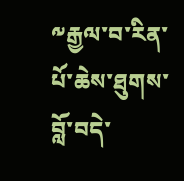༸རྒྱལ་བ་རིན་པོ་ཆེས་ཐུགས་བློ་བདེ་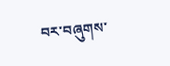བར་བཞུགས་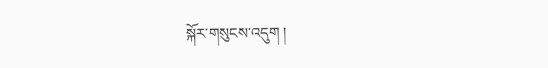སྐོར་གསུངས་འདུག །